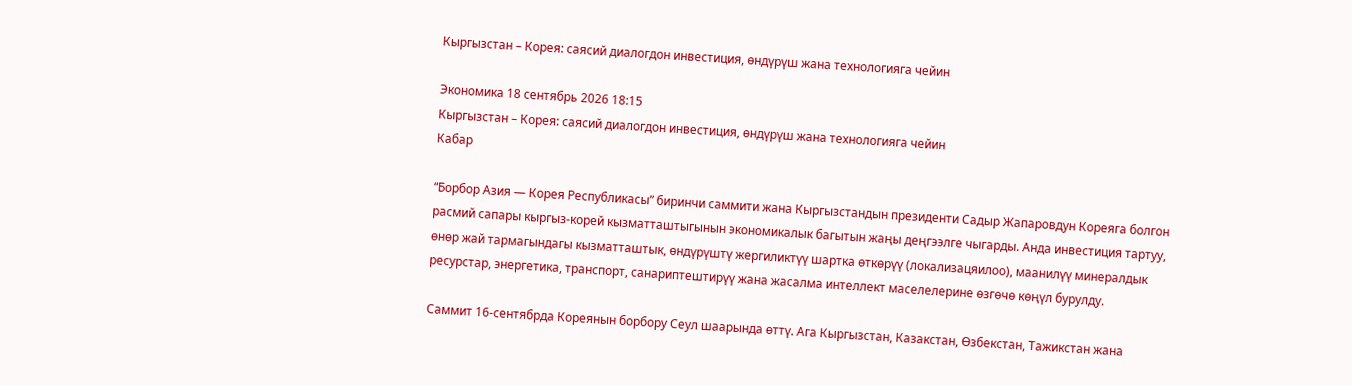Кыргызстан – Корея: саясий диалогдон инвестиция, өндүрүш жана технологияга чейин

Экономика 18 сентябрь 2026 18:15
Кыргызстан – Корея: саясий диалогдон инвестиция, өндүрүш жана технологияга чейин
Кабар

“Борбор Азия — Корея Республикасы” биринчи саммити жана Кыргызстандын президенти Садыр Жапаровдун Кореяга болгон расмий сапары кыргыз-корей кызматташтыгынын экономикалык багытын жаңы деңгээлге чыгарды. Анда инвестиция тартуу, өнөр жай тармагындагы кызматташтык, өндүрүштү жергиликтүү шартка өткөрүү (локализацяилоо), маанилүү минералдык ресурстар, энергетика, транспорт, санариптештирүү жана жасалма интеллект маселелерине өзгөчө көңүл бурулду.

Саммит 16-сентябрда Кореянын борбору Сеул шаарында өттү. Ага Кыргызстан, Казакстан, Өзбекстан, Тажикстан жана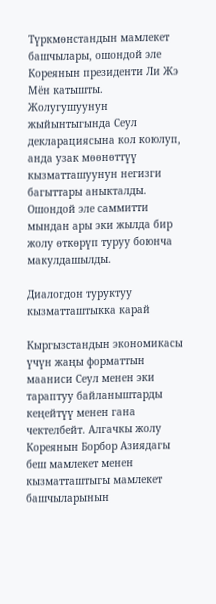Түркмөнстандын мамлекет башчылары, ошондой эле Кореянын президенти Ли Жэ Мён катышты. Жолугушуунун жыйынтыгында Сеул декларациясына кол коюлуп, анда узак мөөнөттүү кызматташуунун негизги багыттары аныкталды. Ошондой эле саммитти мындан ары эки жылда бир жолу өткөрүп туруу боюнча макулдашылды.

Диалогдон туруктуу кызматташтыкка карай

Кыргызстандын экономикасы үчүн жаңы форматтын мааниси Сеул менен эки тараптуу байланыштарды кеңейтүү менен гана чектелбейт. Алгачкы жолу Кореянын Борбор Азиядагы беш мамлекет менен кызматташтыгы мамлекет башчыларынын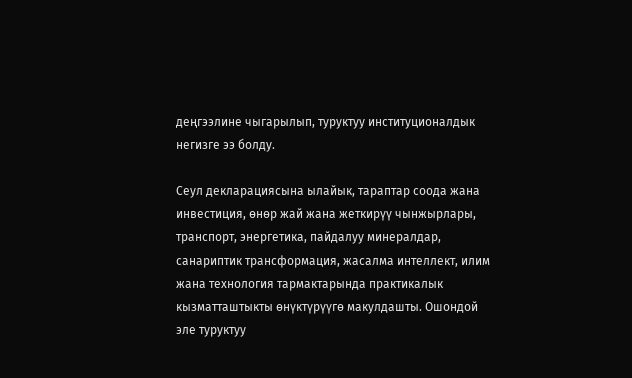деңгээлине чыгарылып, туруктуу институционалдык негизге ээ болду.

Сеул декларациясына ылайык, тараптар соода жана инвестиция, өнөр жай жана жеткирүү чынжырлары, транспорт, энергетика, пайдалуу минералдар, санариптик трансформация, жасалма интеллект, илим жана технология тармактарында практикалык кызматташтыкты өнүктүрүүгө макулдашты. Ошондой эле туруктуу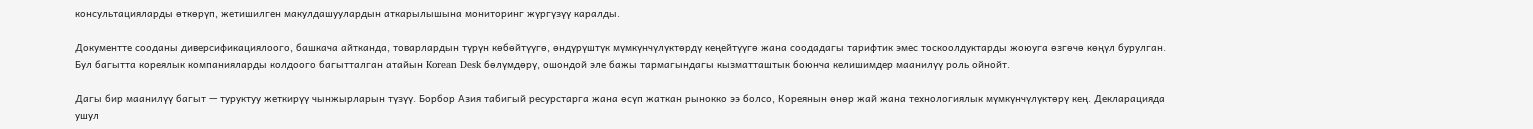консультацияларды өткөрүп, жетишилген макулдашуулардын аткарылышына мониторинг жүргүзүү каралды.

Документте сооданы диверсификациялоого, башкача айтканда, товарлардын түрүн көбөйтүүгө, өндүрүштүк мүмкүнчүлүктөрдү кеңейтүүгө жана соодадагы тарифтик эмес тоскоолдуктарды жоюуга өзгөчө көңүл бурулган. Бул багытта кореялык компанияларды колдоого багытталган атайын Korean Desk бөлүмдөрү, ошондой эле бажы тармагындагы кызматташтык боюнча келишимдер маанилүү роль ойнойт.

Дагы бир маанилүү багыт — туруктуу жеткирүү чынжырларын түзүү. Борбор Азия табигый ресурстарга жана өсүп жаткан рынокко ээ болсо, Кореянын өнөр жай жана технологиялык мүмкүнчүлүктөрү кең. Декларацияда ушул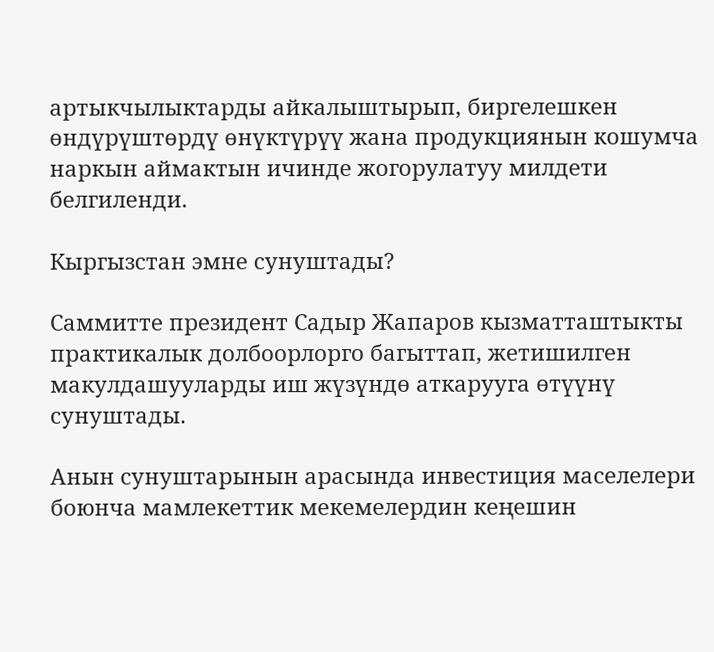артыкчылыктарды айкалыштырып, биргелешкен өндүрүштөрдү өнүктүрүү жана продукциянын кошумча наркын аймактын ичинде жогорулатуу милдети белгиленди.

Кыргызстан эмне сунуштады?

Саммитте президент Садыр Жапаров кызматташтыкты практикалык долбоорлорго багыттап, жетишилген макулдашууларды иш жүзүндө аткарууга өтүүнү сунуштады.

Анын сунуштарынын арасында инвестиция маселелери боюнча мамлекеттик мекемелердин кеңешин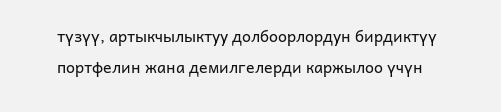түзүү, артыкчылыктуу долбоорлордун бирдиктүү портфелин жана демилгелерди каржылоо үчүн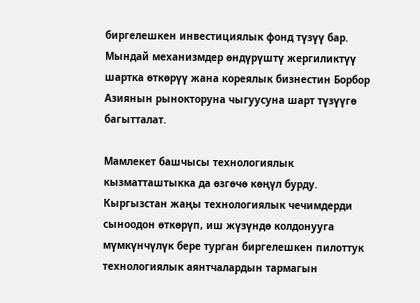биргелешкен инвестициялык фонд түзүү бар. Мындай механизмдер өндүрүштү жергиликтүү шартка өткөрүү жана кореялык бизнестин Борбор Азиянын рынокторуна чыгуусуна шарт түзүүгө багытталат.

Мамлекет башчысы технологиялык кызматташтыкка да өзгөчө көңүл бурду. Кыргызстан жаңы технологиялык чечимдерди сыноодон өткөрүп, иш жүзүндө колдонууга мүмкүнчүлүк бере турган биргелешкен пилоттук технологиялык аянтчалардын тармагын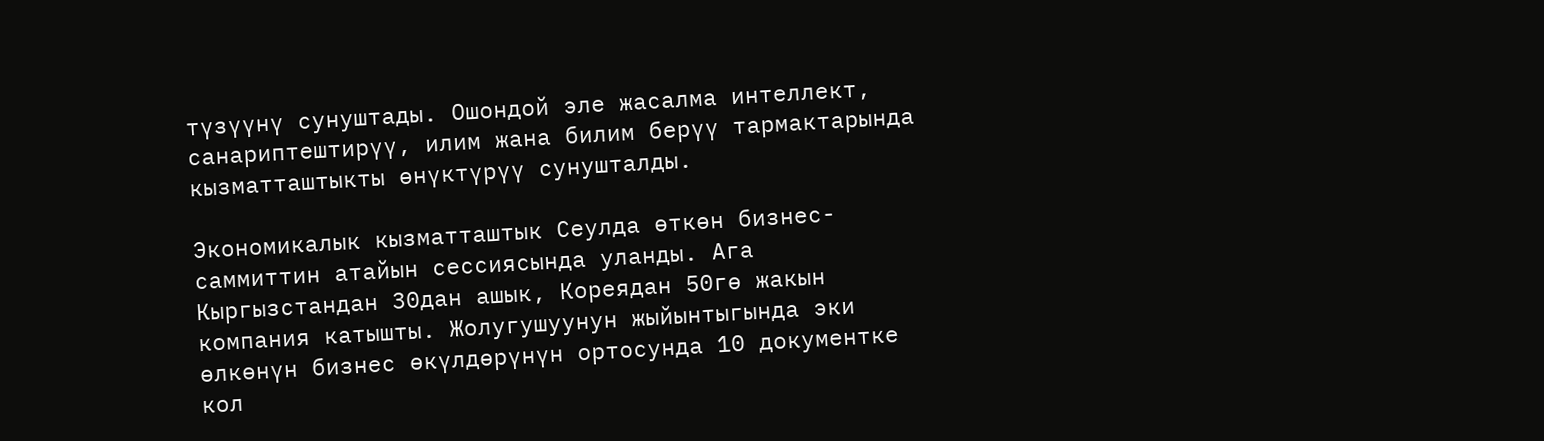түзүүнү сунуштады. Ошондой эле жасалма интеллект, санариптештирүү, илим жана билим берүү тармактарында кызматташтыкты өнүктүрүү сунушталды.

Экономикалык кызматташтык Сеулда өткөн бизнес-саммиттин атайын сессиясында уланды. Ага Кыргызстандан 30дан ашык, Кореядан 50гө жакын компания катышты. Жолугушуунун жыйынтыгында эки өлкөнүн бизнес өкүлдөрүнүн ортосунда 10 документке кол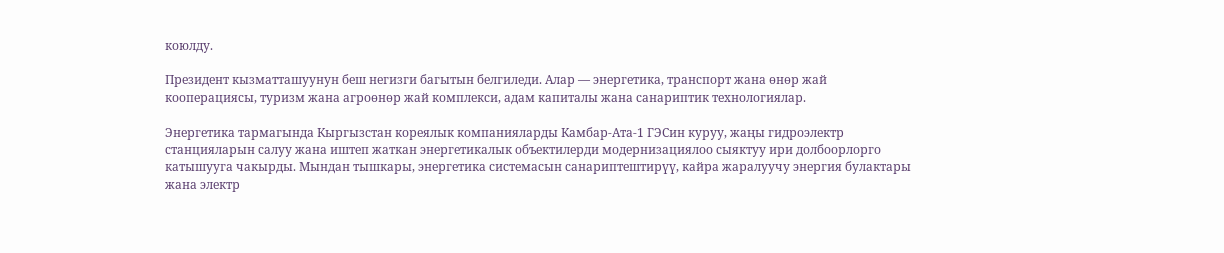коюлду.

Президент кызматташуунун беш негизги багытын белгиледи. Алар — энергетика, транспорт жана өнөр жай кооперациясы, туризм жана агроөнөр жай комплекси, адам капиталы жана санариптик технологиялар.

Энергетика тармагында Кыргызстан кореялык компанияларды Камбар-Ата-1 ГЭСин куруу, жаңы гидроэлектр станцияларын салуу жана иштеп жаткан энергетикалык объектилерди модернизациялоо сыяктуу ири долбоорлорго катышууга чакырды. Мындан тышкары, энергетика системасын санариптештирүү, кайра жаралуучу энергия булактары жана электр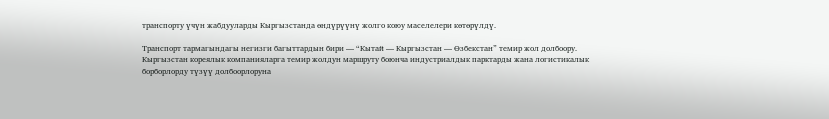транспорту үчүн жабдууларды Кыргызстанда өндүрүүнү жолго коюу маселелери көтөрүлдү.

Транспорт тармагындагы негизги багыттардын бири — “Кытай — Кыргызстан — Өзбекстан” темир жол долбоору. Кыргызстан кореялык компанияларга темир жолдун маршруту боюнча индустриалдык парктарды жана логистикалык борборлорду түзүү долбоорлоруна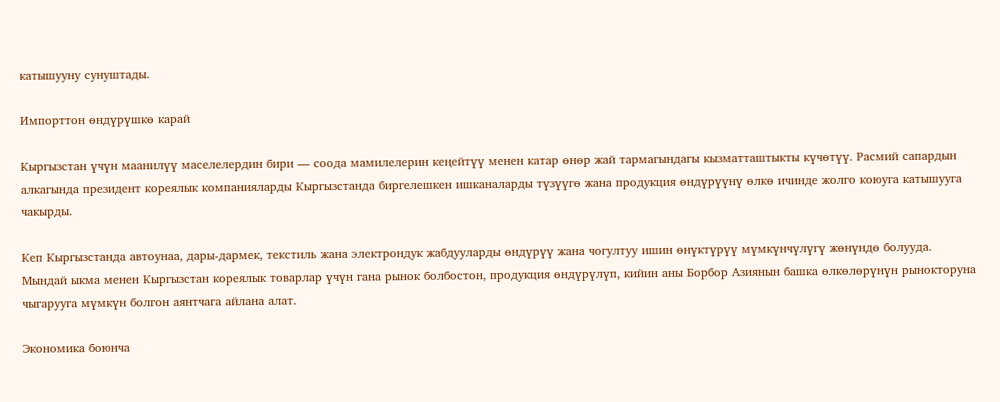катышууну сунуштады.

Импорттон өндүрүшкө карай

Кыргызстан үчүн маанилүү маселелердин бири — соода мамилелерин кеңейтүү менен катар өнөр жай тармагындагы кызматташтыкты күчөтүү. Расмий сапардын алкагында президент кореялык компанияларды Кыргызстанда биргелешкен ишканаларды түзүүгө жана продукция өндүрүүнү өлкө ичинде жолго коюуга катышууга чакырды.

Кеп Кыргызстанда автоунаа, дары-дармек, текстиль жана электрондук жабдууларды өндүрүү жана чогултуу ишин өнүктүрүү мүмкүнчүлүгү жөнүндө болууда. Мындай ыкма менен Кыргызстан кореялык товарлар үчүн гана рынок болбостон, продукция өндүрүлүп, кийин аны Борбор Азиянын башка өлкөлөрүнүн рынокторуна чыгарууга мүмкүн болгон аянтчага айлана алат.

Экономика боюнча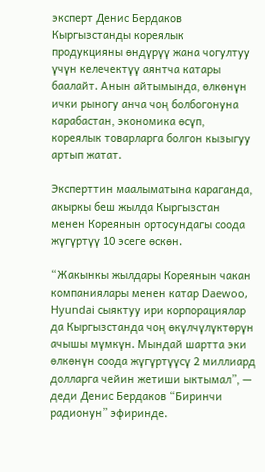эксперт Денис Бердаков Кыргызстанды кореялык продукцияны өндүрүү жана чогултуу үчүн келечектүү аянтча катары баалайт. Анын айтымында, өлкөнүн ички рыногу анча чоң болбогонуна карабастан, экономика өсүп, кореялык товарларга болгон кызыгуу артып жатат.

Эксперттин маалыматына караганда, акыркы беш жылда Кыргызстан менен Кореянын ортосундагы соода жүгүртүү 10 эсеге өскөн.

“Жакынкы жылдары Кореянын чакан компаниялары менен катар Daewoo, Hyundai сыяктуу ири корпорациялар да Кыргызстанда чоң өкүлчүлүктөрүн ачышы мүмкүн. Мындай шартта эки өлкөнүн соода жүгүртүүсү 2 миллиард долларга чейин жетиши ыктымал”, — деди Денис Бердаков “Биринчи радионун” эфиринде.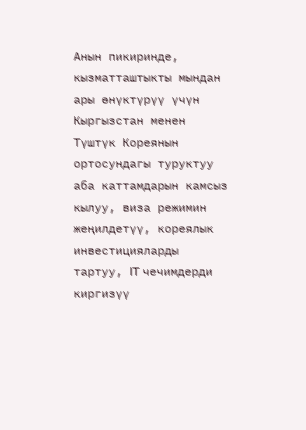Анын пикиринде, кызматташтыкты мындан ары өнүктүрүү үчүн Кыргызстан менен Түштүк Кореянын ортосундагы туруктуу аба каттамдарын камсыз кылуу, виза режимин жеңилдетүү, кореялык инвестицияларды тартуу, IT чечимдерди киргизүү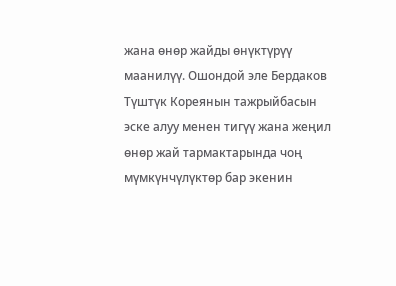жана өнөр жайды өнүктүрүү маанилүү. Ошондой эле Бердаков Түштүк Кореянын тажрыйбасын эске алуу менен тигүү жана жеңил өнөр жай тармактарында чоң мүмкүнчүлүктөр бар экенин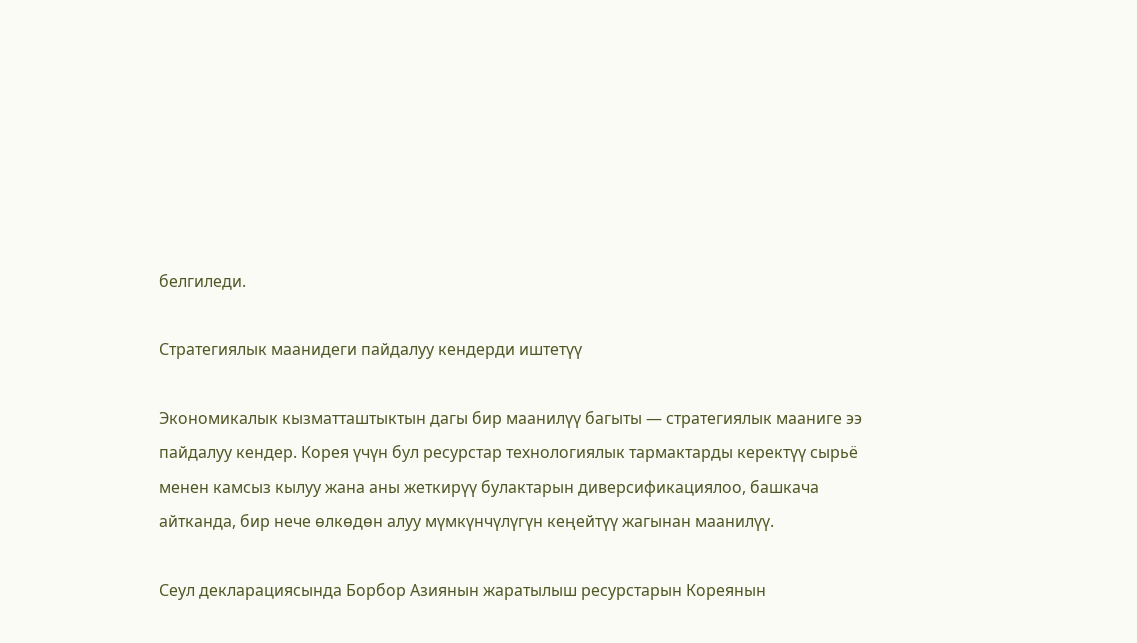белгиледи.

Стратегиялык маанидеги пайдалуу кендерди иштетүү

Экономикалык кызматташтыктын дагы бир маанилүү багыты — стратегиялык мааниге ээ пайдалуу кендер. Корея үчүн бул ресурстар технологиялык тармактарды керектүү сырьё менен камсыз кылуу жана аны жеткирүү булактарын диверсификациялоо, башкача айтканда, бир нече өлкөдөн алуу мүмкүнчүлүгүн кеңейтүү жагынан маанилүү.

Сеул декларациясында Борбор Азиянын жаратылыш ресурстарын Кореянын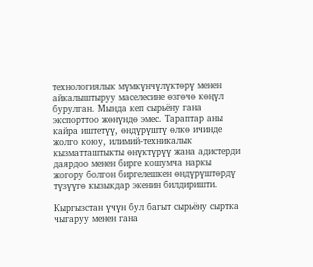технологиялык мүмкүнчүлүктөрү менен айкалыштыруу маселесине өзгөчө көңүл бурулган. Мында кеп сырьёну гана экспорттоо жөнүндө эмес. Тараптар аны кайра иштетүү, өндүрүштү өлкө ичинде жолго коюу, илимий-техникалык кызматташтыкты өнүктүрүү жана адистерди даярдоо менен бирге кошумча наркы жогору болгон биргелешкен өндүрүштөрдү түзүүгө кызыкдар экенин билдиришти.

Кыргызстан үчүн бул багыт сырьёну сыртка чыгаруу менен гана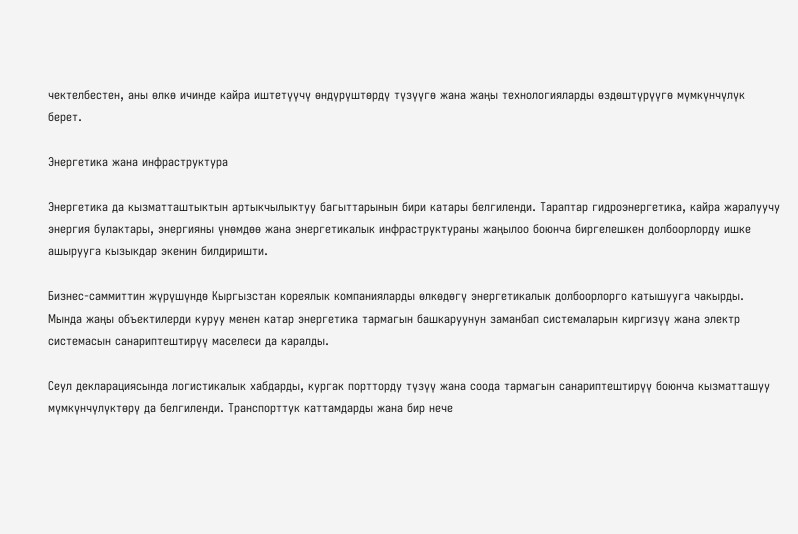чектелбестен, аны өлкө ичинде кайра иштетүүчү өндүрүштөрдү түзүүгө жана жаңы технологияларды өздөштүрүүгө мүмкүнчүлүк берет.

Энергетика жана инфраструктура

Энергетика да кызматташтыктын артыкчылыктуу багыттарынын бири катары белгиленди. Тараптар гидроэнергетика, кайра жаралуучу энергия булактары, энергияны үнөмдөө жана энергетикалык инфраструктураны жаңылоо боюнча биргелешкен долбоорлорду ишке ашырууга кызыкдар экенин билдиришти.

Бизнес-саммиттин жүрүшүндө Кыргызстан кореялык компанияларды өлкөдөгү энергетикалык долбоорлорго катышууга чакырды. Мында жаңы объектилерди куруу менен катар энергетика тармагын башкаруунун заманбап системаларын киргизүү жана электр системасын санариптештирүү маселеси да каралды.

Сеул декларациясында логистикалык хабдарды, кургак портторду түзүү жана соода тармагын санариптештирүү боюнча кызматташуу мүмкүнчүлүктөрү да белгиленди. Транспорттук каттамдарды жана бир нече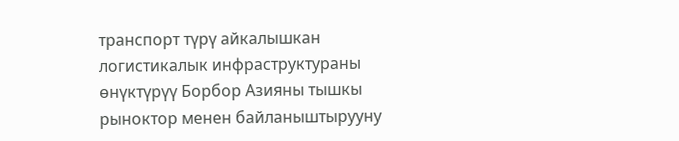транспорт түрү айкалышкан логистикалык инфраструктураны өнүктүрүү Борбор Азияны тышкы рыноктор менен байланыштырууну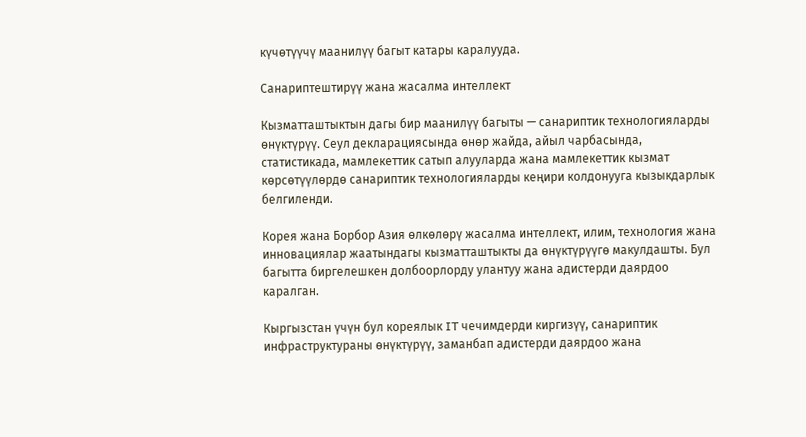күчөтүүчү маанилүү багыт катары каралууда.

Санариптештирүү жана жасалма интеллект

Кызматташтыктын дагы бир маанилүү багыты — санариптик технологияларды өнүктүрүү. Сеул декларациясында өнөр жайда, айыл чарбасында, статистикада, мамлекеттик сатып алууларда жана мамлекеттик кызмат көрсөтүүлөрдө санариптик технологияларды кеңири колдонууга кызыкдарлык белгиленди.

Корея жана Борбор Азия өлкөлөрү жасалма интеллект, илим, технология жана инновациялар жаатындагы кызматташтыкты да өнүктүрүүгө макулдашты. Бул багытта биргелешкен долбоорлорду улантуу жана адистерди даярдоо каралган.

Кыргызстан үчүн бул кореялык IT чечимдерди киргизүү, санариптик инфраструктураны өнүктүрүү, заманбап адистерди даярдоо жана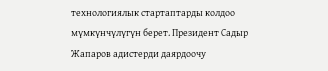технологиялык стартаптарды колдоо мүмкүнчүлүгүн берет. Президент Садыр Жапаров адистерди даярдоочу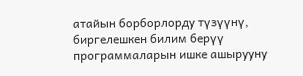атайын борборлорду түзүүнү, биргелешкен билим берүү программаларын ишке ашырууну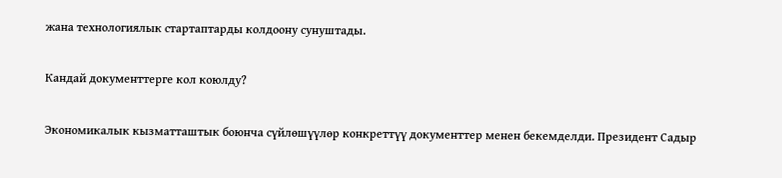жана технологиялык стартаптарды колдоону сунуштады.

Кандай документтерге кол коюлду?

Экономикалык кызматташтык боюнча сүйлөшүүлөр конкреттүү документтер менен бекемделди. Президент Садыр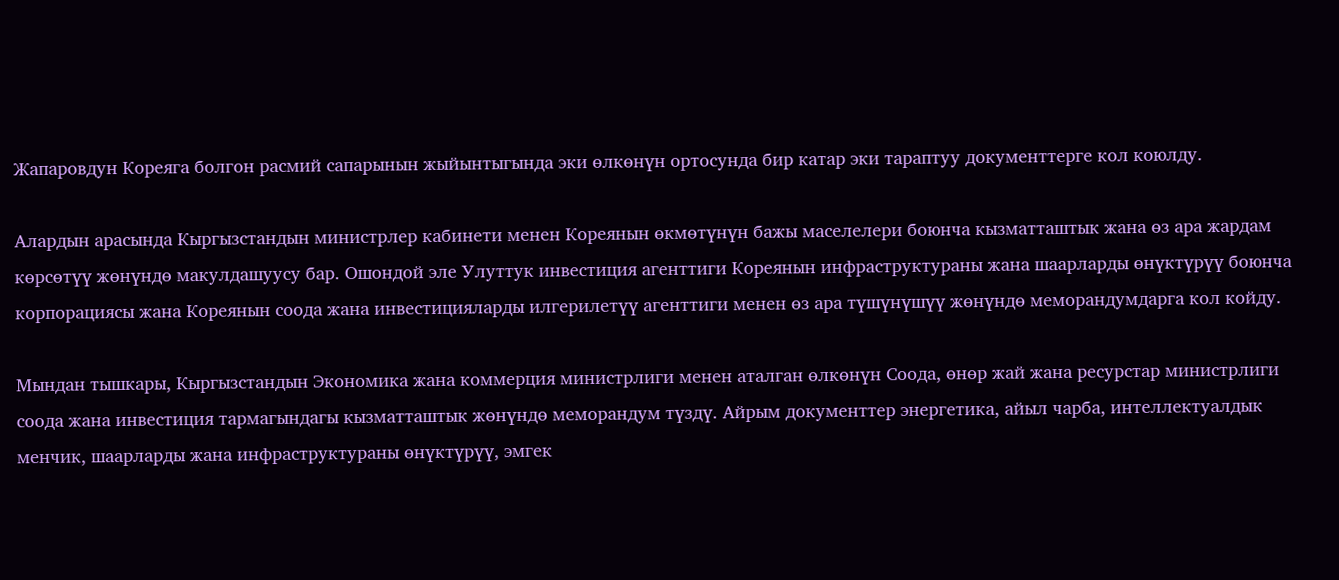Жапаровдун Кореяга болгон расмий сапарынын жыйынтыгында эки өлкөнүн ортосунда бир катар эки тараптуу документтерге кол коюлду.

Алардын арасында Кыргызстандын министрлер кабинети менен Кореянын өкмөтүнүн бажы маселелери боюнча кызматташтык жана өз ара жардам көрсөтүү жөнүндө макулдашуусу бар. Ошондой эле Улуттук инвестиция агенттиги Кореянын инфраструктураны жана шаарларды өнүктүрүү боюнча корпорациясы жана Кореянын соода жана инвестицияларды илгерилетүү агенттиги менен өз ара түшүнүшүү жөнүндө меморандумдарга кол койду.

Мындан тышкары, Кыргызстандын Экономика жана коммерция министрлиги менен аталган өлкөнүн Соода, өнөр жай жана ресурстар министрлиги соода жана инвестиция тармагындагы кызматташтык жөнүндө меморандум түздү. Айрым документтер энергетика, айыл чарба, интеллектуалдык менчик, шаарларды жана инфраструктураны өнүктүрүү, эмгек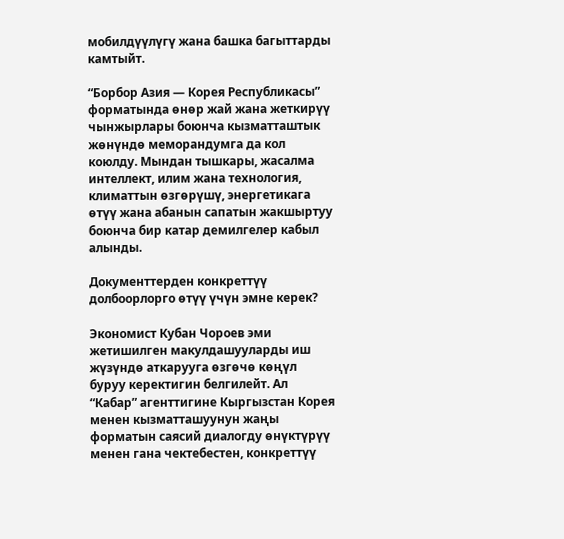мобилдүүлүгү жана башка багыттарды камтыйт.

“Борбор Азия — Корея Республикасы” форматында өнөр жай жана жеткирүү чынжырлары боюнча кызматташтык жөнүндө меморандумга да кол коюлду. Мындан тышкары, жасалма интеллект, илим жана технология, климаттын өзгөрүшү, энергетикага өтүү жана абанын сапатын жакшыртуу боюнча бир катар демилгелер кабыл алынды.

Документтерден конкреттүү долбоорлорго өтүү үчүн эмне керек?

Экономист Кубан Чороев эми жетишилген макулдашууларды иш жүзүндө аткарууга өзгөчө көңүл буруу керектигин белгилейт. Ал “Кабар” агенттигине Кыргызстан Корея менен кызматташуунун жаңы форматын саясий диалогду өнүктүрүү менен гана чектебестен, конкреттүү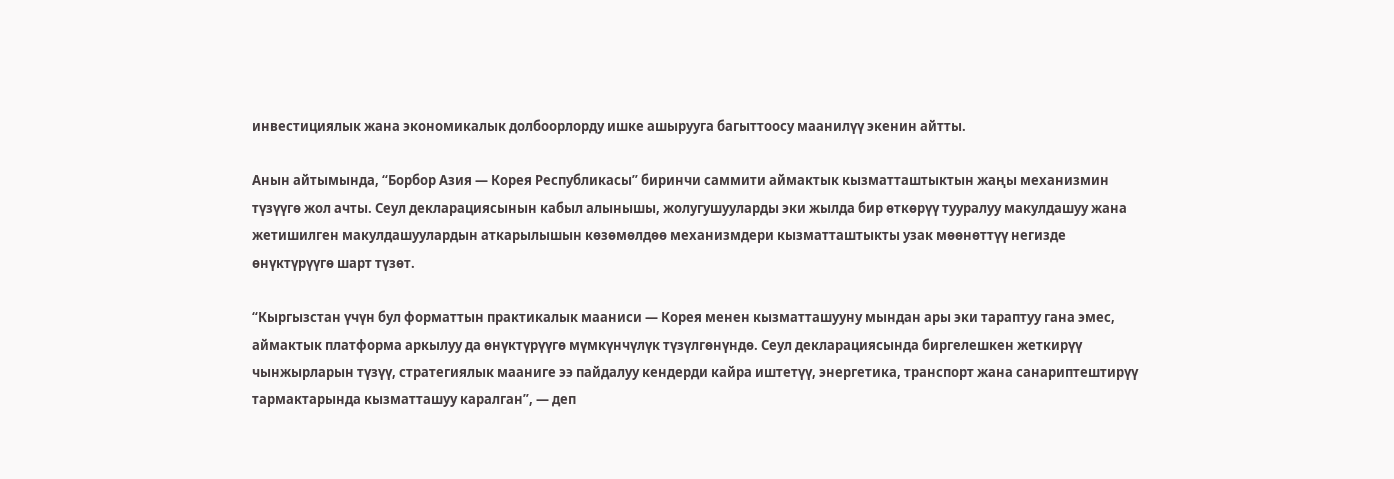инвестициялык жана экономикалык долбоорлорду ишке ашырууга багыттоосу маанилүү экенин айтты.

Анын айтымында, “Борбор Азия — Корея Республикасы” биринчи саммити аймактык кызматташтыктын жаңы механизмин түзүүгө жол ачты. Сеул декларациясынын кабыл алынышы, жолугушууларды эки жылда бир өткөрүү тууралуу макулдашуу жана жетишилген макулдашуулардын аткарылышын көзөмөлдөө механизмдери кызматташтыкты узак мөөнөттүү негизде өнүктүрүүгө шарт түзөт.

“Кыргызстан үчүн бул форматтын практикалык мааниси — Корея менен кызматташууну мындан ары эки тараптуу гана эмес, аймактык платформа аркылуу да өнүктүрүүгө мүмкүнчүлүк түзүлгөнүндө. Сеул декларациясында биргелешкен жеткирүү чынжырларын түзүү, стратегиялык мааниге ээ пайдалуу кендерди кайра иштетүү, энергетика, транспорт жана санариптештирүү тармактарында кызматташуу каралган”, — деп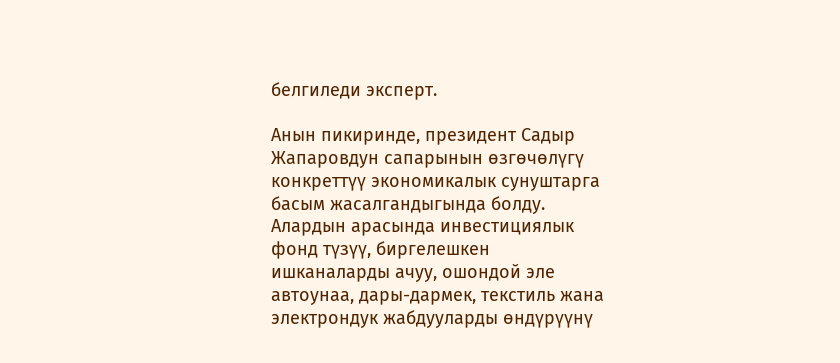белгиледи эксперт.

Анын пикиринде, президент Садыр Жапаровдун сапарынын өзгөчөлүгү конкреттүү экономикалык сунуштарга басым жасалгандыгында болду. Алардын арасында инвестициялык фонд түзүү, биргелешкен ишканаларды ачуу, ошондой эле автоунаа, дары-дармек, текстиль жана электрондук жабдууларды өндүрүүнү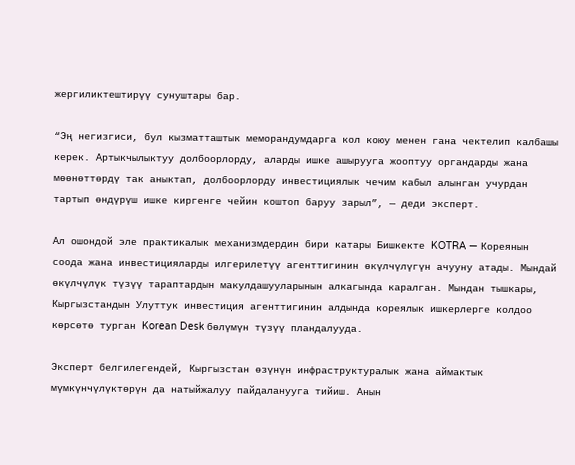жергиликтештирүү сунуштары бар.

“Эң негизгиси, бул кызматташтык меморандумдарга кол коюу менен гана чектелип калбашы керек. Артыкчылыктуу долбоорлорду, аларды ишке ашырууга жооптуу органдарды жана мөөнөттөрдү так аныктап, долбоорлорду инвестициялык чечим кабыл алынган учурдан тартып өндүрүш ишке киргенге чейин коштоп баруу зарыл”, — деди эксперт.

Ал ошондой эле практикалык механизмдердин бири катары Бишкекте KOTRA — Кореянын соода жана инвестицияларды илгерилетүү агенттигинин өкүлчүлүгүн ачууну атады. Мындай өкүлчүлүк түзүү тараптардын макулдашууларынын алкагында каралган. Мындан тышкары, Кыргызстандын Улуттук инвестиция агенттигинин алдында кореялык ишкерлерге колдоо көрсөтө турган Korean Desk бөлүмүн түзүү пландалууда.

Эксперт белгилегендей, Кыргызстан өзүнүн инфраструктуралык жана аймактык мүмкүнчүлүктөрүн да натыйжалуу пайдаланууга тийиш. Анын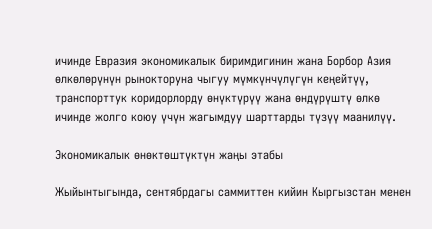ичинде Евразия экономикалык биримдигинин жана Борбор Азия өлкөлөрүнүн рынокторуна чыгуу мүмкүнчүлүгүн кеңейтүү, транспорттук коридорлорду өнүктүрүү жана өндүрүштү өлкө ичинде жолго коюу үчүн жагымдуу шарттарды түзүү маанилүү.

Экономикалык өнөктөштүктүн жаңы этабы

Жыйынтыгында, сентябрдагы саммиттен кийин Кыргызстан менен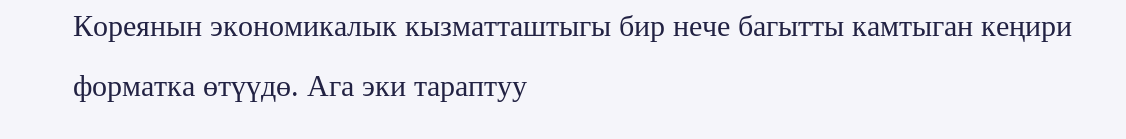Кореянын экономикалык кызматташтыгы бир нече багытты камтыган кеңири форматка өтүүдө. Ага эки тараптуу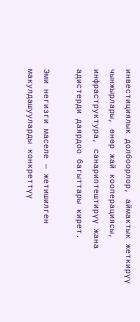инвестициялык долбоорлор, аймактык жеткирүү чынжырлары, өнөр жай кооперациясы, инфраструктура, санариптештирүү жана адистерди даярдоо багыттары кирет.

Эми негизги маселе — жетишилген макулдашууларды конкреттүү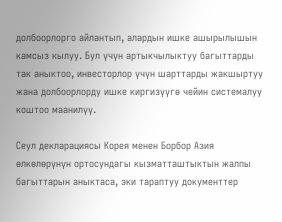долбоорлорго айлантып, алардын ишке ашырылышын камсыз кылуу. Бул үчүн артыкчылыктуу багыттарды так аныктоо, инвесторлор үчүн шарттарды жакшыртуу жана долбоорлорду ишке киргизүүгө чейин системалуу коштоо маанилүү.

Сеул декларациясы Корея менен Борбор Азия өлкөлөрүнүн ортосундагы кызматташтыктын жалпы багыттарын аныктаса, эки тараптуу документтер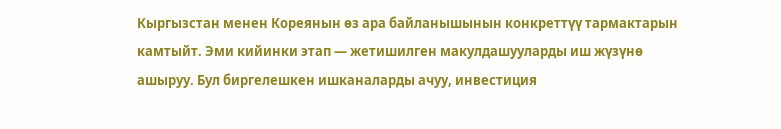Кыргызстан менен Кореянын өз ара байланышынын конкреттүү тармактарын камтыйт. Эми кийинки этап — жетишилген макулдашууларды иш жүзүнө ашыруу. Бул биргелешкен ишканаларды ачуу, инвестиция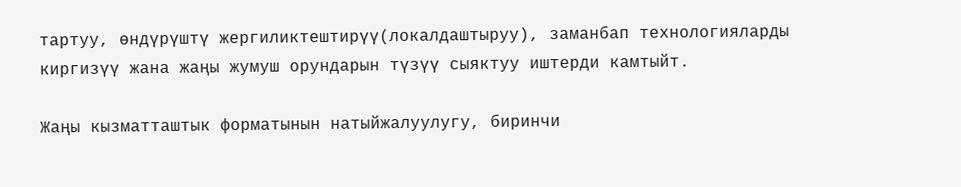тартуу, өндүрүштү жергиликтештирүү(локалдаштыруу), заманбап технологияларды киргизүү жана жаңы жумуш орундарын түзүү сыяктуу иштерди камтыйт.

Жаңы кызматташтык форматынын натыйжалуулугу, биринчи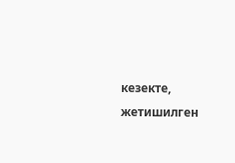кезекте, жетишилген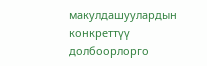макулдашуулардын конкреттүү долбоорлорго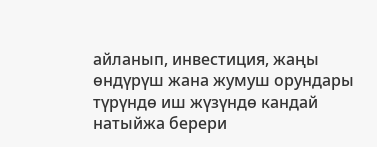айланып, инвестиция, жаңы өндүрүш жана жумуш орундары түрүндө иш жүзүндө кандай натыйжа берери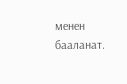менен бааланат.